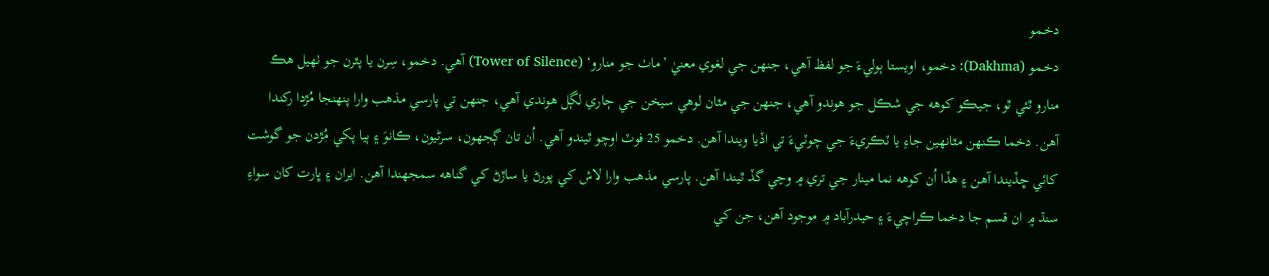دخـمو
دخـمو (Dakhma): دخمو، اويستا ٻوليءَ جو لفظ آهي، جنهن جي لغوي معنيٰ ’ماٺ جو منارو‘ (Tower of Silence) آهي. دخمو، سِرن يا پٿرن جو ٺهيل هڪ منارو ٿئي ٿو، جيڪو کوهه جي شڪل جو هوندو آهي، جنهن جي مٿان لوهي سيخن جي ڄاري لڳل هوندي آهي، جنهن تي پارسي مذهب وارا پنهنجا مُڙدا رکندا آهن. دخما ڪنهن مٿانهين جاءِ يا ٽڪريءَ جي چوٽيءَ تي اڏيا ويندا آهن. دخمو 25 فوٽ اوچو ٿيندو آهي. اُن تان ڳجهون، سرڻيون، ڪانوَ ۽ ٻيا پکي مُڙدن جو گوشت کائي ڇڏيندا آهن ۽ هڏا اُن کوهه نما مينار جي تري ۾ وڃي گڏ ٿيندا آهن. پارسي مذهب وارا لاش کي پورڻ يا ساڙڻ کي گناهه سمجهندا آهن. ايران ۽ ڀارت کان سواءِ سنڌ ۾ ان قسم جا دخما ڪراچيءَ ۽ حيدرآباد ۾ موجود آهن، جن کي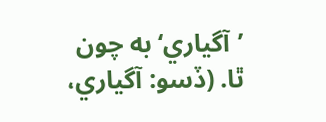’آگياري‘ به چون ٿا. (ڏسو: آگياري،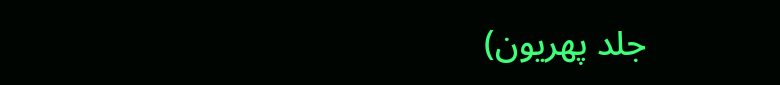جلد پهريون)